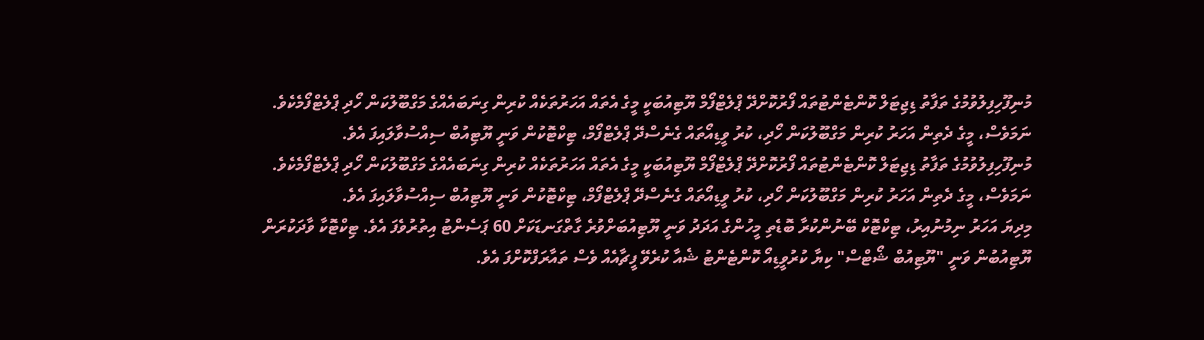މުނިފޫހިފިލުވުމުގެ ތަފާތު ޑިޖިޓަލް ކޮންޓެންޓުތައް ފޯރުކޮށްދޭ ޕްލެޓްފޯމް ޔޫޓިއުބަކީ މީގެ އެތައް އަހަރުތަކެއް ކުރިން ގިނަބައެއްގެ މަގްބޫލުކަން ހޯދި ޕްލެޓްފޯމެކެވެ. ނަމަވެސް، މީގެ ދެތިން އަހަރު ކުރިން މަގްބޫލުކަން ހޯދި، ކުރު ވީޑިއޯތައް ގެނެސްދޭ ޕްލެޓްފޯމް، ޓިކްޓޮކުން ވަނީ ޔޫޓިއުބް ސިއްސުވާލައިފަ އެވެ.
މުނިފޫހިފިލުވުމުގެ ތަފާތު ޑިޖިޓަލް ކޮންޓެންޓުތައް ފޯރުކޮށްދޭ ޕްލެޓްފޯމް ޔޫޓިއުބަކީ މީގެ އެތައް އަހަރުތަކެއް ކުރިން ގިނަބައެއްގެ މަގްބޫލުކަން ހޯދި ޕްލެޓްފޯމެކެވެ. ނަމަވެސް، މީގެ ދެތިން އަހަރު ކުރިން މަގްބޫލުކަން ހޯދި، ކުރު ވީޑިއޯތައް ގެނެސްދޭ ޕްލެޓްފޯމް، ޓިކްޓޮކުން ވަނީ ޔޫޓިއުބް ސިއްސުވާލައިފަ އެވެ.
މިދިޔަ އަހަރު ނިމުނުއިރު، ޓިކްޓޮކް ބޭނުންކުރާ ބޮޑެތި މީހުންގެ އަދަދު ވަނީ ޔޫޓިއުބަށްވުރެ ގާތްގަނޑަކަށް 60 ޕަސެންޓު އިތުރުވެފަ އެވެ. ޓިކްޓޮކާ ވާދަކުރަން ޔޫޓިއުބުން ވަނީ "ޔޫޓިއުބް ޝޯޓްސް" ކިޔާ ކުރުވީޑިއޯ ކޮންޓެންޓު ޝެއާ ކުރެވޭ ފީޗާއެއް ވެސް ތައާރަފްކޮށްފަ އެވެ.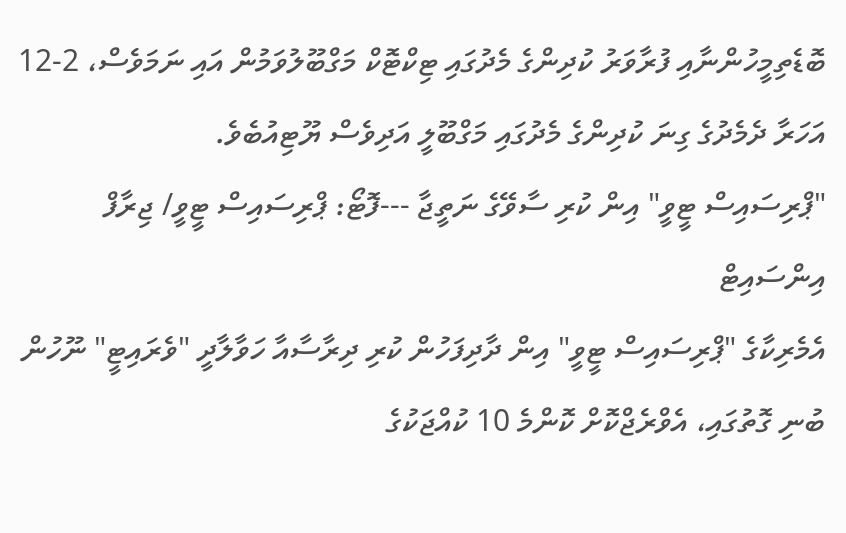ބޮޑެތިމީހުންނާއި ފުރާވަރު ކުދިންގެ މެދުގައި ޓިކްޓޮކް މަގްބޫލުވަމުން އައި ނަމަވެސް، 2-12 އަހަރާ ދެމެދުގެ ގިނަ ކުދިންގެ މެދުގައި މަގްބޫލީ އަދިވެސް ޔޫޓިއުބެވެ.
"ޕްރިސައިސް ޓީވީ" އިން ކުރި ސާވޭގެ ނަތީޖާ ---ފޮޓޯ: ޕްރިސައިސް ޓީވީ/ ޖިރާފް އިންސައިޓް
އެމެރިކާގެ "ޕްރިސައިސް ޓީވީ" އިން ދާދިފަހުން ކުރި ދިރާސާއާ ހަވާލާދީ "ވެރައިޓީ" ނޫހުން ބުނި ގޮތުގައި، އެވްރެޖްކޮށް ކޮންމެ 10 ކުއްޖަކުގެ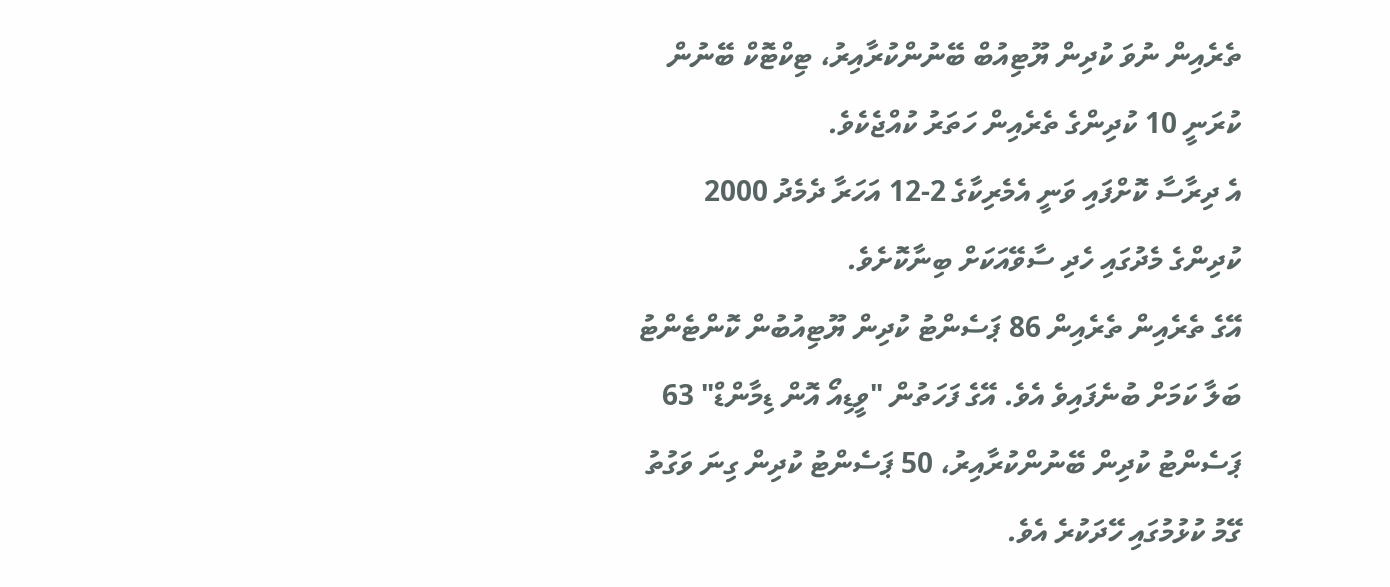ތެރެއިން ނުވަ ކުދިން ޔޫޓިއުބް ބޭނުންކުރާއިރު، ޓިކްޓޮކް ބޭނުން ކުރަނީ 10 ކުދިންގެ ތެރެއިން ހަތަރު ކުއްޖެކެވެ.
އެ ދިރާސާ ކޮށްފައި ވަނީ އެމެރިކާގެ 2-12 އަހަރާ ދެމެދު 2000 ކުދިންގެ މެދުގައި ހެދި ސާވޭއަކަށް ބިނާކޮށެވެ.
އޭގެ ތެރެއިން ތެރެއިން 86 ޕަސެންޓު ކުދިން ޔޫޓިއުބުން ކޮންޓެންޓު ބަލާ ކަމަށް ބުނެފައިވެ އެވެ. އޭގެ ފަހަތުން "ވީޑިއޯ އޮން ޑިމާންޑް" 63 ޕަސެންޓު ކުދިން ބޭނުންކުރާއިރު، 50 ޕަސެންޓު ކުދިން ގިނަ ވަގުތު ގޭމު ކުޅުމުގައި ހޭދަކުރެ އެވެ.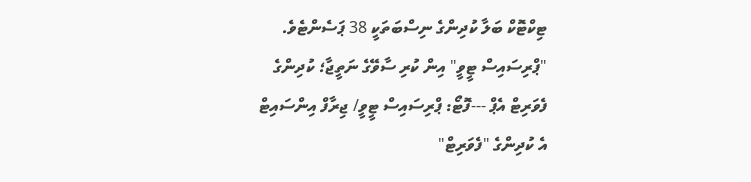ޓިކްޓޮކް ބަލާ ކުދިންގެ ނިސްބަތަކީ 38 ޕަސެންޓެވެ.
"ޕްރިސައިސް ޓީވީ" އިން ކުރި ސާވޭގެ ނަތީޖާ؛ ކުދިންގެ ފެވަރިޓް އެޕް ---ފޮޓޯ: ޕްރިސައިސް ޓީވީ/ ޖިރާފް އިންސައިޓް
އެ ކުދިންގެ "ފެވަރިޓް"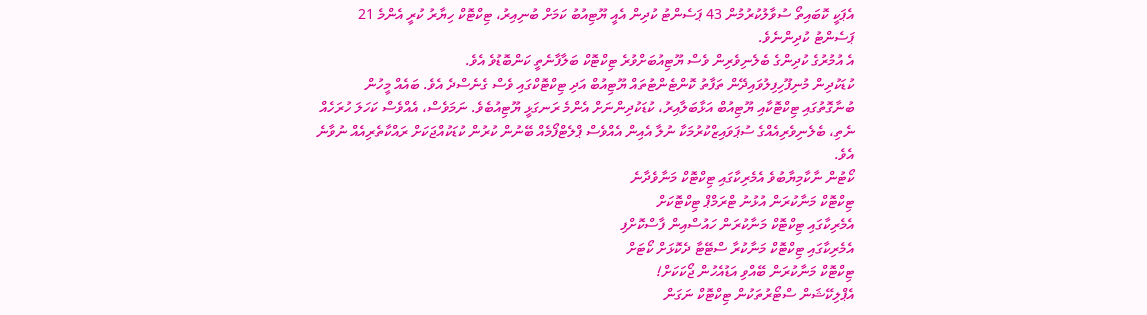އެޕަކީ ކޮބައިތޯ ސުވާލުކުރުމުން 43 ޕަސެންޓު ކުދިން އެއީ ޔޫޓިއުބު ކަމަށް ބުނިއިރު، ޓިކްޓޮކް ހިޔާރު ކުރީ އެންމެ 21 ޕަސެންޓު ކުދިންނެވެ.
އެ އުމުރުގެ ކުދިންގެ ބެލެނިވެރިން ވެސް ޔޫޓިއުބަށްވުރެ ޓިކްޓޮކް ބަލާފާނެތީ ކަންބޮޑުވެ އެވެ.
ކުޑަކުދިން މުނިފޫހިފިލުވައިދޭން ތަފާތު ކޮންޓެންޓުތައް ޔޫޓިއުބް އަދި ޓިކްޓޮކްގައި ވެސް ގެނެސްދެ އެވެ. ބައެއް މީހުން ބުނާގޮތުގައި ޓިކްޓޮކާއި ޔޫޓިއުބް އަޅާބަލާއިރު، ކުޑަކުދިންނަށް އެންމެ ރަނގަޅީ ޔޫޓިއުބެވެ. ނަމަވެސް، އެއްވެސް ކަހަލަ ހުރަހެއް ނެތި، ބެލެނިވެރިއެއްގެ ސުޕަވައިޒްކުރުމަކާ ނުލާ އެއިން އެއްވެސް ޕްލެޓްފޯމެއް ބޭނުން ކުރުން ކުޑަކުއްޖަކަށް ރައްކާތެރިއެއް ނުވާނެ އެވެ.
ކޯޓުން ނާކާމިޔާބުވެ އެމެރިކާގައި ޓިކްޓޮކް މަނާވެދާނެ
ޓިކްޓޮކް މަނާކުރަން އުޅުނު ޓްރަމްޕް ޓިކްޓޮކަށް
އެމެރިކާގައި ޓިކްޓޮކް މަނާކުރަން ހައުސްއިން ފާސްކޮށްފި
އެމެރިކާގައި ޓިކްޓޮކް މަނާކުރާ ސްޓޭޓާ ދެކޮޅަށް ކޯޓަށް
ޓިކްޓޮކް މަނާކުރަން ބޭއްވި އަޑުއެހުން ޖޯކަކަށް!
އެޕްލިކޭޝަން ސްޓޯރުތަކުން ޓިކްޓޮކް ނަގަން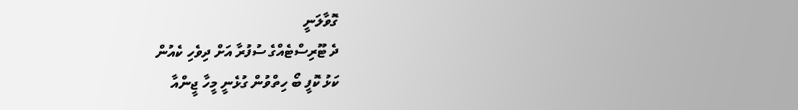ގޮވާލަނީ
ދެ ޓޫރިސްޓެއްގެ ސުފުރާ އަށް ދިވެހި ކެއުން
ކަޅު ކޮފީ ބޯ ހިތްވުން ގުޅެނީ މީހާ ޖީންއާ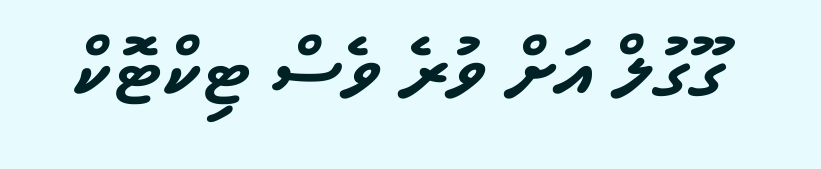ގޫގުލް އަށް ވުރެ ވެސް ޓިކްޓޮކް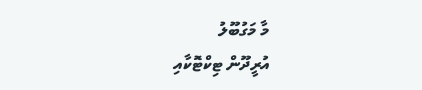މާ މަގުބޫލު
އުރީދޫން ޓިކްޓޮކާއި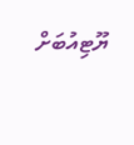ޔޫޓިއުބަށް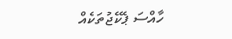ހާއްސަ ޕެކޭޖުތަކެއް